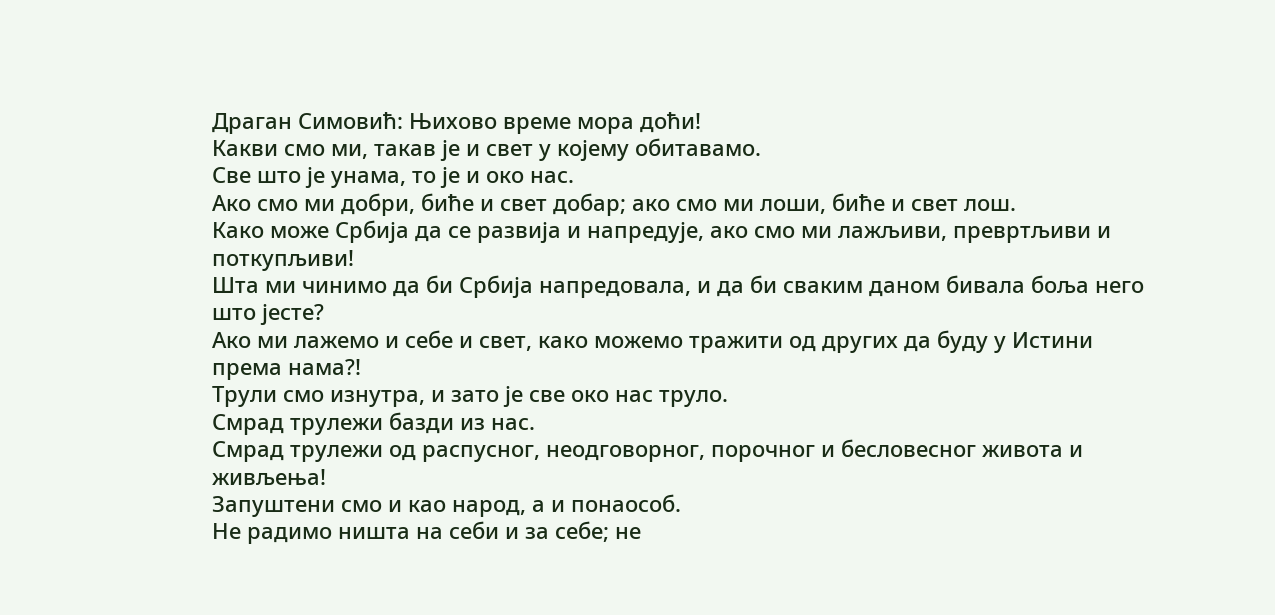Драган Симовић: Њихово време мора доћи!
Какви смо ми, такав је и свет у којему обитавамо.
Све што је унама, то је и око нас.
Ако смо ми добри, биће и свет добар; ако смо ми лоши, биће и свет лош.
Како може Србија да се развија и напредује, ако смо ми лажљиви, превртљиви и поткупљиви!
Шта ми чинимо да би Србија напредовала, и да би сваким даном бивала боља него што јесте?
Ако ми лажемо и себе и свет, како можемо тражити од других да буду у Истини према нама?!
Трули смо изнутра, и зато је све око нас труло.
Смрад трулежи базди из нас.
Смрад трулежи од распусног, неодговорног, порочног и бесловесног живота и живљења!
Запуштени смо и као народ, а и понаособ.
Не радимо ништа на себи и за себе; не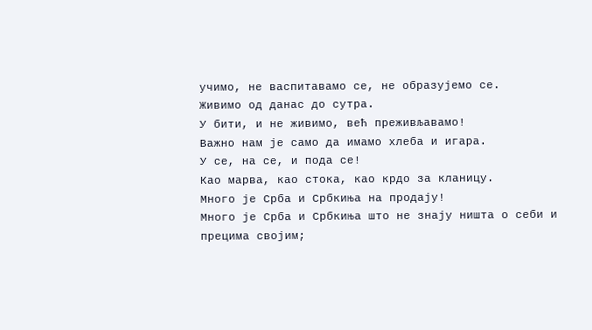учимо, не васпитавамо се, не образујемо се.
Живимо од данас до сутра.
У бити, и не живимо, већ преживљавамо!
Важно нам је само да имамо хлеба и игара.
У се, на се, и пода се!
Као марва, као стока, као крдо за кланицу.
Много је Срба и Србкиња на продају!
Много је Срба и Србкиња што не знају ништа о себи и прецима својим;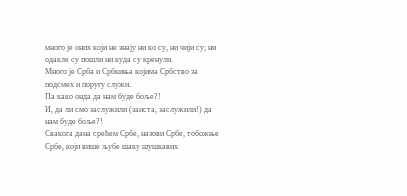много је оних који не знају ни ко су, ни чији су; ни одакле су пошли ни куда су кренули.
Много је Срба и Србкиња којима Србство за подсмех и поругу служи.
Па како онда да нам буде боље?!
И, да ли смо заслужили (заиста, заслужили!) да нам буде боље?!
Свакога дана срећем Србе, назови Србе, тобожње Србе, који више љубе шаку шушкавих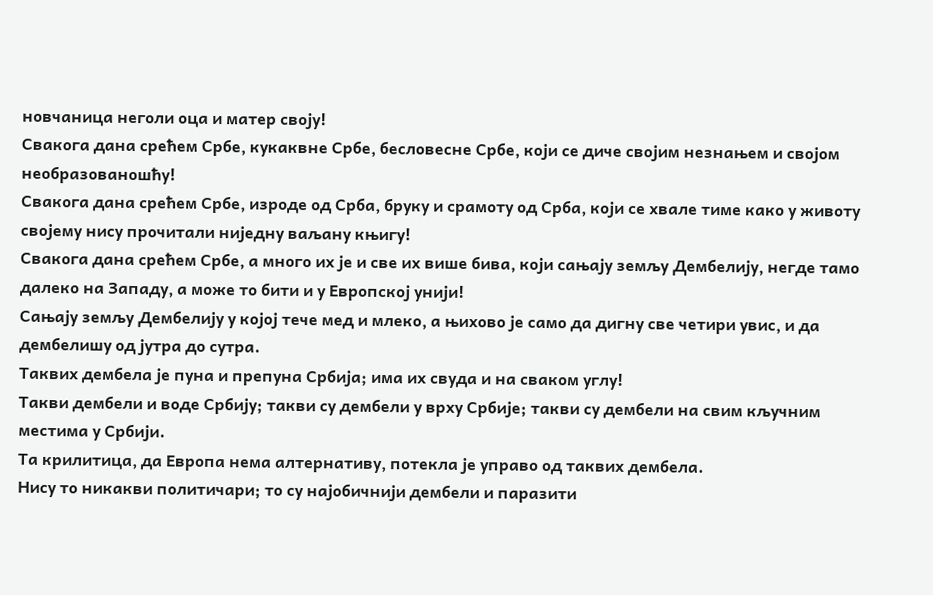новчаница неголи оца и матер своју!
Свакога дана срећем Србе, кукаквне Србе, бесловесне Србе, који се диче својим незнањем и својом необразованошћу!
Свакога дана срећем Србе, изроде од Срба, бруку и срамоту од Срба, који се хвале тиме како у животу својему нису прочитали ниједну ваљану књигу!
Свакога дана срећем Србе, а много их је и све их више бива, који сањају земљу Дембелију, негде тамо далеко на Западу, а може то бити и у Европској унији!
Сањају земљу Дембелију у којој тече мед и млеко, а њихово је само да дигну све четири увис, и да дембелишу од јутра до сутра.
Таквих дембела је пуна и препуна Србија; има их свуда и на сваком углу!
Такви дембели и воде Србију; такви су дембели у врху Србије; такви су дембели на свим кључним местима у Србији.
Та крилитица, да Европа нема алтернативу, потекла је управо од таквих дембела.
Нису то никакви политичари; то су најобичнији дембели и паразити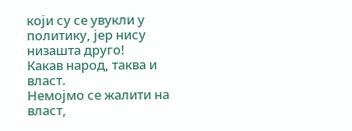који су се увукли у политику, јер нису низашта друго!
Какав народ, таква и власт.
Немојмо се жалити на власт,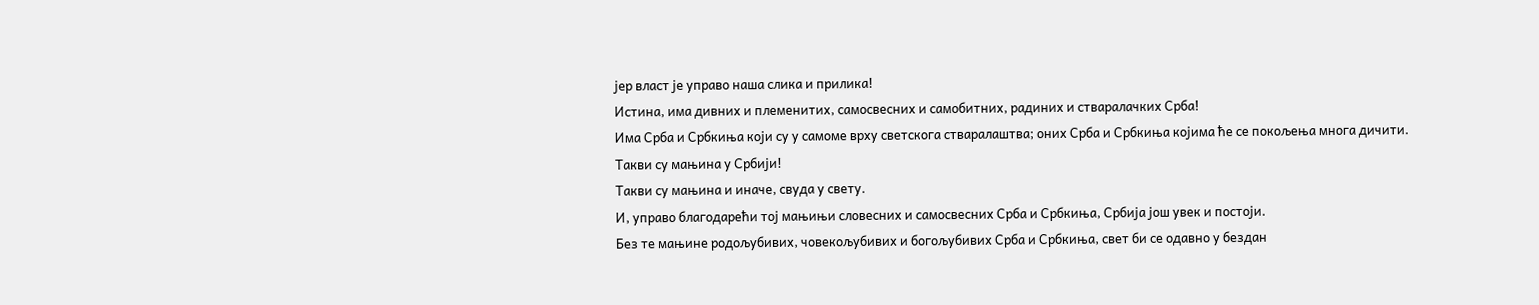јер власт је управо наша слика и прилика!
Истина, има дивних и племенитих, самосвесних и самобитних, радиних и стваралачких Срба!
Има Срба и Србкиња који су у самоме врху светскога стваралаштва; оних Срба и Србкиња којима ће се покољења многа дичити.
Такви су мањина у Србији!
Такви су мањина и иначе, свуда у свету.
И, управо благодарећи тој мањињи словесних и самосвесних Срба и Србкиња, Србија још увек и постоји.
Без те мањине родољубивих, човекољубивих и богољубивих Срба и Србкиња, свет би се одавно у бездан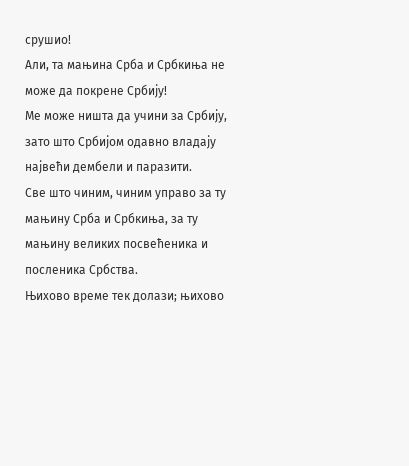срушио!
Али, та мањина Срба и Србкиња не може да покрене Србију!
Ме може ништа да учини за Србију, зато што Србијом одавно владају највећи дембели и паразити.
Све што чиним, чиним управо за ту мањину Срба и Србкиња, за ту мањину великих посвећеника и посленика Србства.
Њихово време тек долази; њихово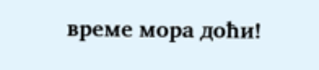време мора доћи!